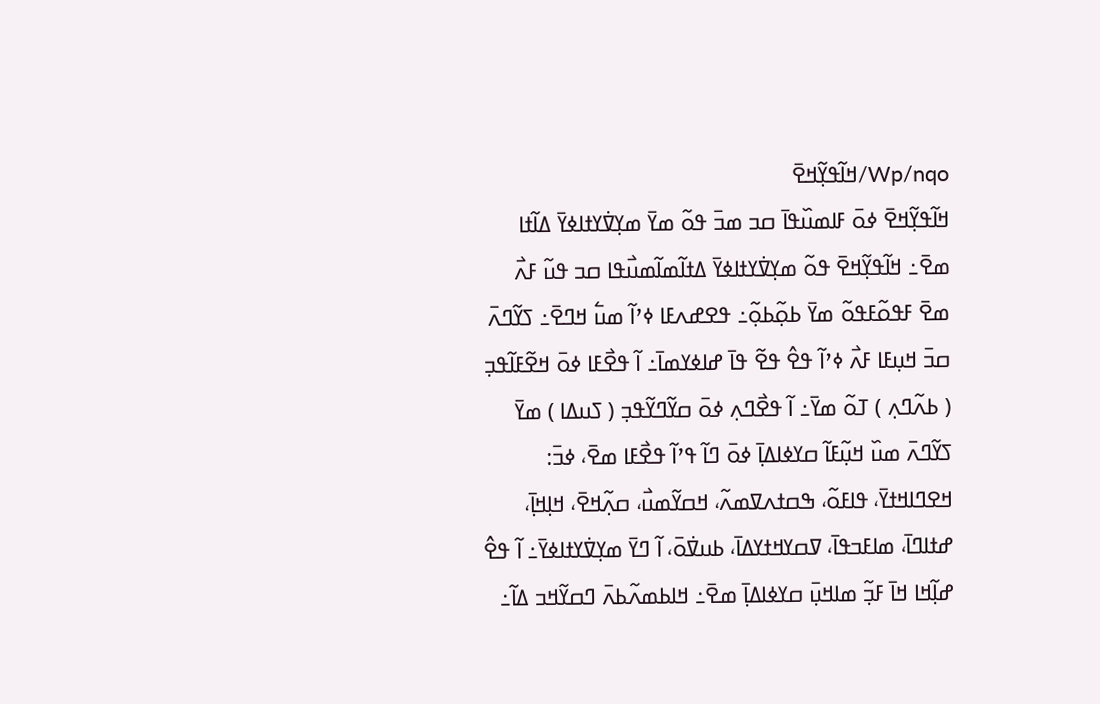Wp/nqo/ߞߊ߬ߟߌ߲߬ߞߐ߫
ߞߊ߬ߟߌ߲߬ߞߐ߫ ߦߋ߫ ߓߊߘߎ߰ߟߊ߫ ߛߏ ߘߏ߫ ߟߋ߬ ߘߌ߫ ߘߌ߲ߜ߭ߌߙߊߦߌ߫ ߡߊ߬ߙߊ ߘߐ߫߸ ߞߊ߬ߟߌ߲߬ߞߐ߫ ߟߋ߬ ߘߌ߲ߜ߭ߌߙߊߦߌ߫ ߡߙߊ߬ߘߊ߬ߘߎ߯ߟߊ ߛߏ ߟߎ߬ ߓߍ߯ ߘߐ߫ ߓߟߋ߬ߓߟߋ߬ ߘߌ߫ ߕߋ߲߬ߕߋ߲߬߸ ߟߐߝߍߓߊ ߦߴߊ߬ ߘߎ߱ ߞߣߐ߫߸ ߖߌ߬ߣߍ߫ ߛߏ߫ ߞߎ߲ߓߊ ߓߍ߯ ߦߴߊ߬ ߟߐ߮ ߟߐ߬ ߟߊ߫ ߝߊߦߌߘߊ߫߸ ߊ߬ ߟߐ߯ߓߊ ߦߋ߫ ߞߐ߬ߓߊ߬ߟߏ߲ ( ߕߍ߬ߣߍ߲ ) ߠߋ߬ ߘߌ߫߸ ߊ߬ ߟߐ߯ߣߍ߲ ߦߋ߫ ߛߌ߬ߣߌ߬ߟߏ߲ ( ߖߎߡߊ ) ߘߌ߫ ߖߌ߬ߣߍ߫ ߘߎ߰ ߞߎ߲߬ߓߊ߬ ߛߌߦߊߡߊ߲߫ ߦߋ߫ ߣߊ߬ ߟߴߊ߬ ߟߐ߯ߓߊ ߘߐ߫، ߦߏ߫: ߞߐߣߊߞߙߌ߫، ߟߊߓߋ߬، ߒߛߙߍߜߘߍ߬، ߞߛߌ߬ߘߎ߯، ߛߍ߲߬ߞߐ߫، ߞߊ߲ߞߊ߲߫، ߝߙߊߣߊ߫، ߘߊߓߏߟߊ߫، ߜߛߌߞߙߌߡߊ߫، ߕߎߜ߭ߋ߫، ߊ߬ ߣߌ߫ ߘߌ߲ߜ߭ߌߙߊߦߌ߫߸ ߊ߬ ߟߐ߮ ߝߊ߲߬ߞߊ ߞߊ߫ ߓߏ߲߬ ߘߊߞߎ߲߫ ߛߌߦߊߡߊ߲߫ ߘߐ߫߸ ߞߊߕߘߍ߬ߕߍ߫ ߣߛߌ߬ߞߏ ߡߊ߬߸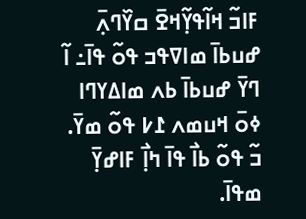ߓߊߏ߬ ߞߊ߬ߟߌ߲߬ߞߐ߫ ߛߌ߰ߣߍ߲߫ ߝߎߕߊ߫ ߘߊߜߟߏ ߟߋ߬ ߟߊ߫߸ ߊ߬ ߣߌ߫ ߝߎߕߊ߫ ߕߍ ߘߊߡߌߣߊ ߦߋ߫ ߞߎߘߍ ߁߇ ߟߋ߬ ߘߌ߫. ߏ߬ ߟߋ߬ ߕߊ߯ ߟߊ߫ ߤߊ߲߯ ߓߊߝߌ߲߫ ߘߟߊ߫.